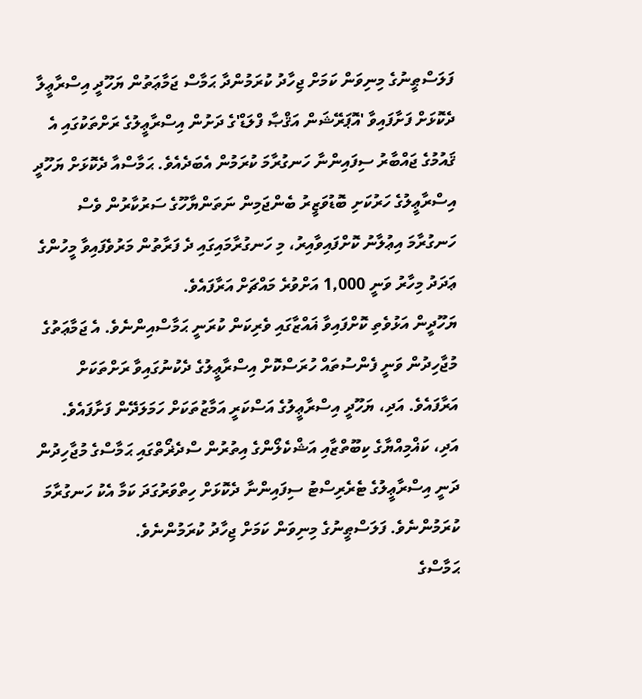ފަލަސްޠީނުގެ މިނިވަން ކަމަށް ޖިހާދު ކުރަމުންދާ ޙަމާސް ޖަމާޢަތުން ޔަހޫދީ އިސްރާޢީލާ ދެކޮޅަށް ފަށާފައިވާ 'އޮޕަރޭޝަން އަޤްޞާ ފްލަޑް'ގެ ދަށުން އިސްރާޢީލުގެ ރަށްތަކުގައި އެ ޤައުމުގެ ޖައްބާރު ސިފައިންނާ ހަނގުރާމަ ކުރަމުން އެބަދެއެވެ. ޙަމާސްއާ ދެކޮޅަށް ޔަހޫދީ އިސްރާޢީލުގެ ހަރުކަށި ބޮޑުވަޒީރު ބެންޖަމިން ނަތަންޔާހޫގެ ސަރުކާރުން ވެސް ހަނގުރާމަ އިޢުލާނު ކޮށްފައިވާއިރު، މި ހަނގުރާމައިގައި ދެ ފަރާތުން މަރުވެފައިވާ މީހުންގެ ޢަދަދު މިހާރު ވަނީ 1,000 އަށްވުރެ މައްޗަށް އަރާފައެވެ.
ޔަހޫދީން އަޅުވެތި ކޮށްފައިވާ ޣައްޒާގައި ވެރިކަން ކުރަނީ ޙަމާސްއިންނެވެ. އެ ޖަމާޢަތުގެ މުޖާހިދުން ވަނީ ފެންސުތައް ހުރަސްކޮށް އިސްރާޢީލުގެ ދެކުނުގައިވާ ރަށްތަކަށް އަރާފައެވެ. އަދި، ޔަހޫދީ އިސްރާޢީލުގެ އަސްކަރީ އަމާޒުތަކަށް ހަމަލަދޭން ފަށާފައެވެ. އަދި، ކަޣްމިއްޔާގެ ކިބޫތްޒާއި އަޝްކެލޯންގެ އިތުރުން ސްދެޜޯތްގައި ޙަމާސްގެ މުޖާހިދުން ދަނީ އިސްރާޢީލުގެ ޓެރެރިސްޓު ސިފައިންނާ ދެކޮޅަށް ހިތްވަރުގަދަ ކަމާ އެކު ހަނގުރާމަ ކުރަމުންނެވެ. ފަލަސްޠީނުގެ މިނިވަން ކަމަށް ޖިހާދު ކުރަމުންނެވެ.
ޙަމާސްގެ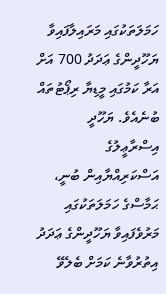ހަމަލަތަކުގައި މަރައިލާފައިވާ ޔަހޫދީންގެ ޢަދަދު 700 އަށް އަރާ ކަމުގައި މީޑިޔާ ރިޕޯޓުތައް ބުނެއެވެ. ޔަހޫދީ އިސްރާޢީލުގެ އަސްކަރިއްޔާއިން ބުނީ، ޙަމާސްގެ ހަމަލަތަކުގައި މަރުވެފައިވާ ޔަހޫދީންގެ ޢަދަދު އިތުރުވާނެ ކަމަށް ބެލެވޭ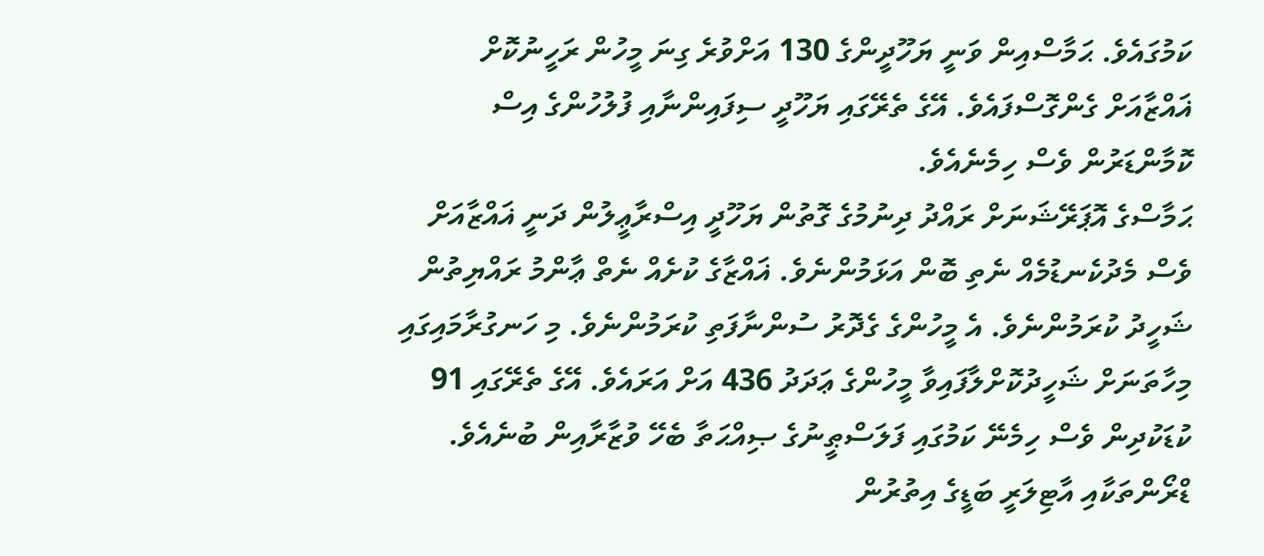ކަމުގައެވެ. ޙަމާސްއިން ވަނީ ޔަހޫދީންގެ 130 އަށްވުރެ ގިނަ މީހުން ރަހީނުކޮށް ޣައްޒާއަށް ގެންގޮސްފައެވެ. އޭގެ ތެރޭގައި ޔަހޫދީ ސިފައިންނާއި ފުލުހުންގެ އިސް ކޮމާންޑަރުން ވެސް ހިމެނެއެވެ.
ޙަމާސްގެ އޮޕަރޭޝަނަށް ރައްދު ދިނުމުގެ ގޮތުން ޔަހޫދީ އިސްރާޢީލުން ދަނީ ޣައްޒާއަށް ވެސް މެދުކެނޑުމެއް ނެތި ބޮން އަޅަމުންނެވެ. ޣައްޒާގެ ކުށެއް ނެތް ޢާންމު ރައްޔިތުން ޝަހީދު ކުރަމުންނެވެ. އެ މީހުންގެ ގެދޮރު ސުންނާފަތި ކުރަމުންނެވެ. މި ހަނގުރާމައިގައި މިހާތަނަށް ޝަހީދުކޮށްލާފައިވާ މީހުންގެ ޢަދަދު 436 އަށް އަރައެވެ. އޭގެ ތެރޭގައި 91 ކުޑަކުދިން ވެސް ހިމެނޭ ކަމުގައި ފަލަސްޠީނުގެ ޞިއްޙަތާ ބެހޭ ވުޒާރާއިން ބުނެއެވެ.
ޑްރޯންތަކާއި އާޓިލަރީ ބަޑީގެ އިތުރުން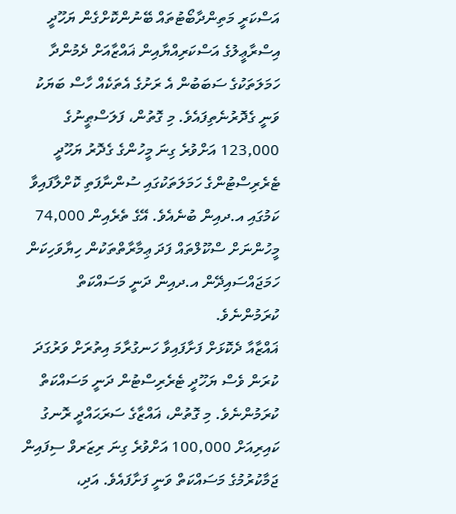އަސްކަރީ މަތިންދާބޯޓުތައް ބޭނުންކޮށްގެން ޔަހޫދީ އިސްރާޢީލުގެ އަސްކަރިއްޔާއިން ޣައްޒާއަށް ދެމުންދާ ހަމަލަތަކުގެ ސަބަބުން އެ ރަށުގެ އެތަކެއް ހާސް ބަޔަކު ވަނީ ގެދޮރުނެތިފައެވެ. މި ގޮތުން، ފަލަސްޠީނުގެ 123,000 އަށްވުރެ ގިނަ މީހުންގެ ގެދޮރު ޔަހޫދީ ޓެރެރިސްޓުންގެ ހަމަލަތަކުގައި ސުންނާފަތި ކޮށްލާފައިވާ ކަމުގައި އ.ދއިން ބުނެއެވެ. އޭގެ ތެރެއިން 74,000 މީހުންނަށް ސްކޫލްތައް ފަދަ ޢިމާރާތްތަކުން ހިޔާވަހިކަން ހަމަޖައްސައިދޭން އ.ދއިން ދަނީ މަސައްކަތް ކުރަމުންނެވެ.
ޣައްޒާއާ ދެކޮޅަށް ފަށާފައިވާ ހަނގުރާމަ އިތުރަށް ވަރުގަދަ ކުރަން ވެސް ޔަހޫދީ ޓެރެރިސްޓުން ދަނީ މަސައްކަތް ކުރަމުންނެވެ. މި ގޮތުން، ޣައްޒާގެ ސަރަޙައްދީ ރޮނގު ކައިރިއަށް 100,000 އަށްވުރެ ގިނަ ރިޒަރވް ސިފައިން ޖަމާކުރުމުގެ މަސައްކަތް ވަނީ ފަށާފައެވެ. އަދި،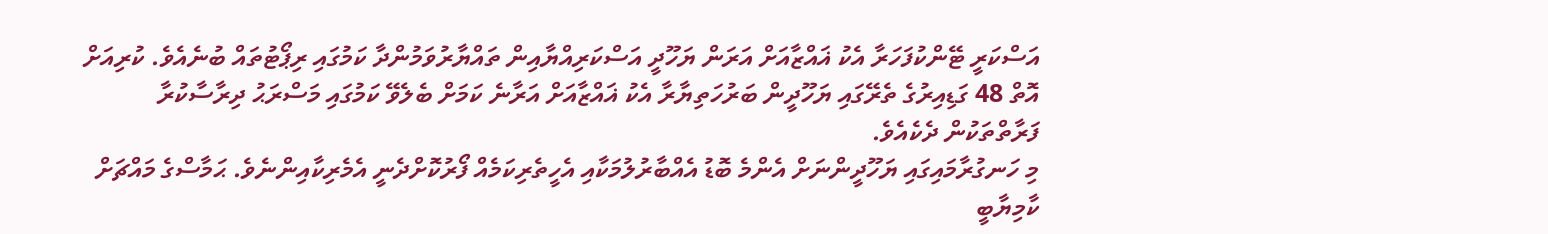އަސްކަރީ ޓޭންކުފަހަރާ އެކު ޣައްޒާއަށް އަރަން ޔަހޫދީ އަސްކަރިއްޔާއިން ތައްޔާރުވަމުންދާ ކަމުގައި ރިޕޯޓުތައް ބުނެއެވެ. ކުރިއަށް އޮތް 48 ގަޑިއިރުގެ ތެރޭގައި ޔަހޫދީން ބަރުހަތިޔާރާ އެކު ޣައްޒާއަށް އަރާނެ ކަމަށް ބެލެވޭ ކަމުގައި މަސްރަޙު ދިރާސާކުރާ ފަރާތްތަކުން ދެކެއެވެ.
މި ހަނގުރާމައިގައި ޔަހޫދީންނަށް އެންމެ ބޮޑު އެއްބާރުލުމަކާއި އެހީތެރިކަމެއް ފޯރުކޮށްދެނީ އެމެރިކާއިންނެވެ. ޙަމާސްގެ މައްޗަށް ކާމިޔާބީ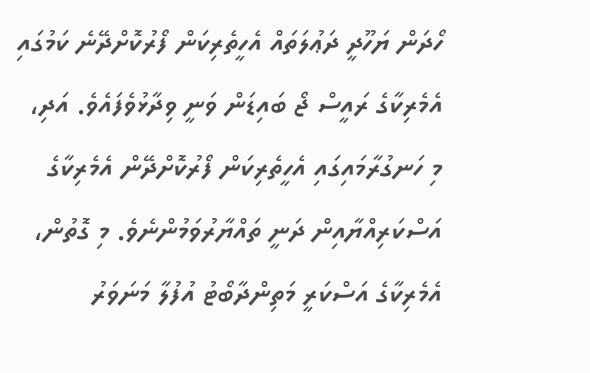ހޯދަން ޔަހޫދީ ދަޢުލަތައް އެހީތެރިކަން ފޯރުކޮށްދޭނެ ކަމުގައި އެމެރިކާގެ ރައީސް ޖޯ ބައިޑަން ވަނީ ވިދާޅުވެފައެވެ. އަދި، މި ހަނގުރާމައިގައި އެހީތެރިކަން ފޯރުކޮށްދޭން އެމެރިކާގެ އަސްކަރިއްޔާއިން ދަނީ ތައްޔާރުވަމުންނެވެ. މި ގޮތުން، އެމެރިކާގެ އަސްކަރީ މަތިންދާބޯޓު އުފުލާ މަނަވަރު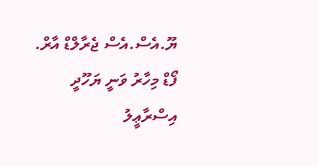ޔޫ.އެސް.އެސް ޖެރާލްޑް އާރް. ފޯޑް މިހާރު ވަނީ ޔަހޫދީ އިސްރާޢީލު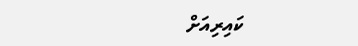ކައިރިއަށް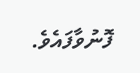ފޮނުވާފައެވެ.